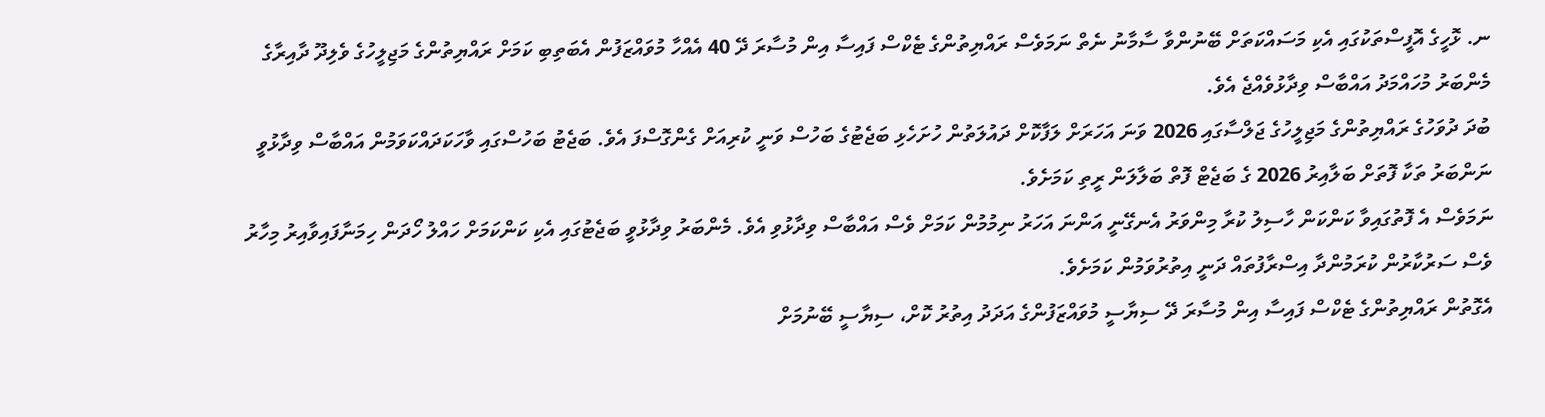ނ. ޅޮހީގެ އޮފީސްތަކުގައި އެކި މަސައްކަތަށް ބޭނުންވާ ސާމާނު ނެތް ނަމަވެސް ރައްޔިތުންގެ ޓެކްސް ފައިސާ އިން މުސާރަ ދޭ 40 އެއްހާ މުވައްޒަފުން އެބަތިބި ކަމަށް ރައްޔިތުންގެ މަޖިލީހުގެ ވެލިދޫ ދާއިރާގެ މެންބަރު މުހައްމަދު އައްބާސް ވިދާޅުވެއްޖެ އެވެ.
ބުދަ ދުވަހުގެ ރައްޔިތުންގެ މަޖިލީހުގެ ޖަލްސާގައި 2026 ވަނަ އަހަރަށް ލަފާކޮށް ދައުލަތުން ހުށަހެޅި ބަޖެޓުގެ ބަހުސް ވަނީ ކުރިއަށް ގެންގޮސްފަ އެވެ. ބަޖެޓު ބަހުސްގައި ވާހަކަދައްކަވަމުން އައްބާސް ވިދާޅުވީ ނަންބަރު ތަކާ ފޮތަށް ބަލާއިރު 2026 ގެ ބަޖެޓް ފޮތް ބަލާލަން ރީތި ކަމަށެވެ.
ނަމަވެސް އެ ފޮތުގައިވާ ކަންކަން ހާސިލު ކުރާ މިންވަރު އެނގޭނީ އަންނަ އަހަރު ނިމުމުން ކަމަށް ވެސް އައްބާސް ވިދާޅުވި އެވެ. މެންބަރު ވިދާޅުވީ ބަޖެޓުގައި އެކި ކަންކަމަށް ހައްލު ހޯދަން ހިމަނާފައިވާއިރު މިހާރު ވެސް ސަރުކާރުން ކުރަމުންދާ އިސްރާފުތައް ދަނީ އިތުރުވަމުން ކަމަށެވެ.
އެގޮތުން ރައްޔިތުންގެ ޓެކްސް ފައިސާ އިން މުސާރަ ދޭ ސިޔާސީ މުވައްޒަފުންގެ އަދަދު އިތުރު ކޮށް، ސިޔާސީ ބޭނުމަށް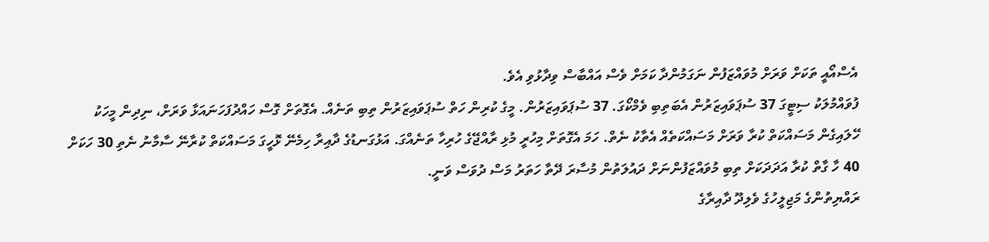އެސްއޯއީ ތަކަށް ވަރަށް މުވައްޒަފުން ނަގަމުންދާ ކަމަށް ވެސް އައްބާސް ވިދާޅުވި އެވެ.
ފުވައްމުލަކު ސިޓީގަ 37 ސުޕަވައިޒަރުން އެބަތިބި ވެމްކޯގަ. 37 ސުޕަވައިޒަރުން. މީގެ ކުރިން ހަތް ސުޕަވައިޒަރުން ތިބި ތަނެއް. އެގޮތަށް ގޮސް ހައްދުފަހަނައަޅާ ވަރަށް، ނިދިން މީހަކު ހޭލައިގެން މަސައްކަތް ކުރާ ވަރަށް މަސައްކަތެއް އެތާކު ނެތް. ހަމަ އެގޮތަށް މިހުރީ މުޅި ރާއްޖޭގެ ހުރިހާ ތަނެއްގަ. އަޅުގަނޑުގެ ދާއިރާ ހިމެނޭ ޅޮހީގަ މަސައްކަތް ކުރާނޭ ސާމާނު ނެތި 30 ހަކަށް 40 ހާ ގާތް ކުރާ އަދަދަކަށް ތިބި މުވައްޒަފުންނަށް ދައުލަތުން މުސާރަ ދޭތާ ހަތަރު މަސް ދުވަސް ވަނީ.
ރައްޔިތުންގެ މަޖިލީހުގެ ވެލިދޫ ދާއިރާގެ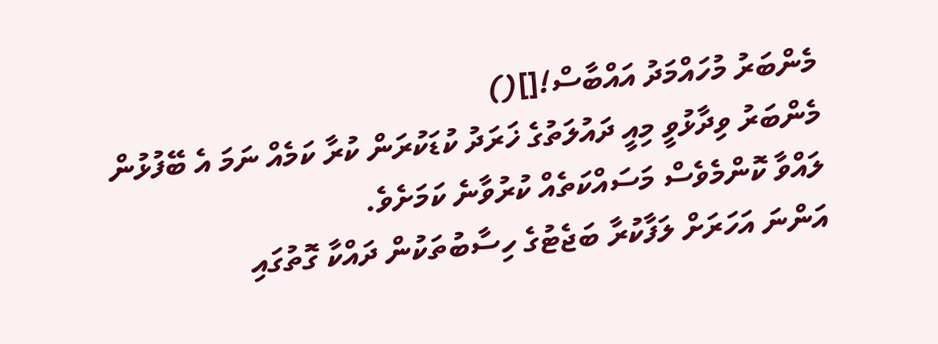މެންބަރު މުހައްމަދު އައްބާސް![]()
މެންބަރު ވިދާޅުވީ މިއީ ދައުލަތުގެ ޚަރަދު ކުޑަކުރަން ކުރާ ކަމެއް ނަމަ އެ ބޭފުޅުން ލައްވާ ކޮންމެވެސް މަސައްކަތެއް ކުރުވާނެ ކަމަށެވެ.
އަންނަ އަހަރަށް ލަފާކުރާ ބަޖެޓުގެ ހިސާބުތަކުން ދައްކާ ގޮތުގައި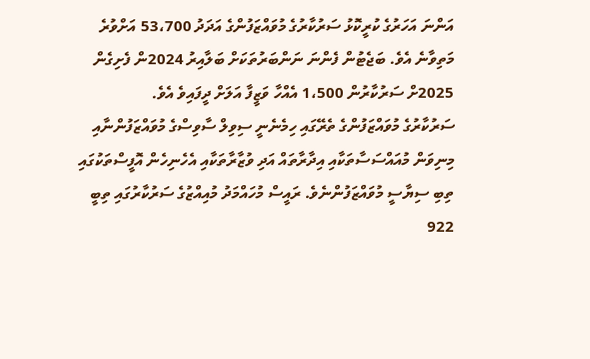އަންނަ އަހަރުގެ ކުރީކޮޅު ސަރުކާރުގެ މުވައްޒަފުންގެ އަދަދު 53،700 އަށްވުރެ މަތިވާނެ އެވެ. ބަޖެޓުން ފެންނަ ނަންބަރުތަކަށް ބަލާއިރު 2024ން ފެށިގެން 2025ށް ސަރުކާރުން 1،500 އެއްހާ ވަޒީފާ އަލަށް ދީފައިވެ އެވެ.
ސަރުކާރުގެ މުވައްޒަފުންގެ ތެރޭގައި ހިމެނެނީ ސިވިލް ސާވިސްގެ މުވައްޒަފުންނާއި މިނިވަން މުއައްސަސާތަކާއި އިދާރާތައް އަދި ވުޒާރާތަކާއި އެހެނިހެން އޮފީސްތަކުގައި ތިބި ސިޔާސީ މުވައްޒަފުންނެވެ. ރައީސް މުހައްމަދު މުއިއްޒުގެ ސަރުކާރުގައި ތިބީ 922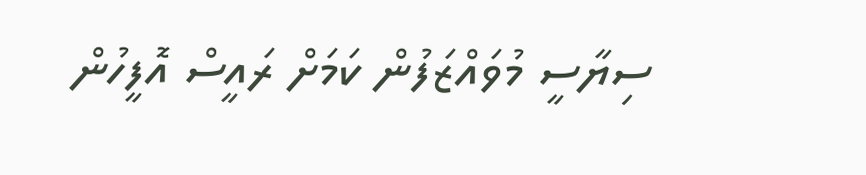ސިޔާސީ މުވައްޒަފުން ކަމަށް ރައީސް އޮފީހުން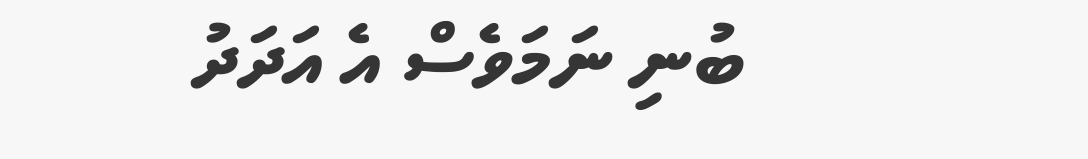ބުނި ނަމަވެސް އެ އަދަދު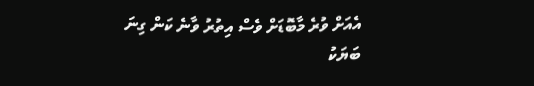އެއަށް ވުރެ މާބޮޑަށް ވެސް އިތުރު ވާނެ ކަން ގިނަ ބަޔަކު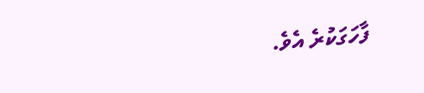ފާހަގަކުރެ އެވެ.